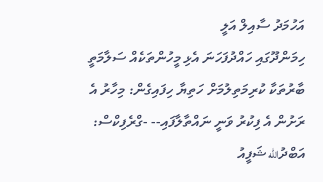އަހުމަދު ސާއިލް އަލީ
ހިމަންދޫގައި ހައްދުފަހަނަ އެޅި މީހުންތަކެއް ސަލާމަތީ ބާރުތަކާ ކުރިމަތިލުމަށް ހަތިޔާ ހިފައިގެން: މިހާރު އެ ރަށުން އެ ފިކުރު ވަނީ ނައްތާލާފައި-- -ގްރެފިކްސް: އަބްދުالله ޝަފީއު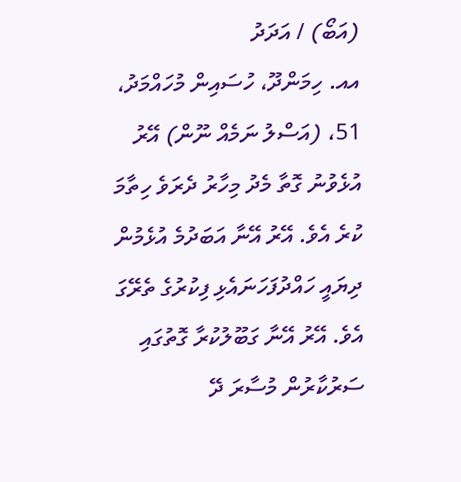(އަބޯ) / އަދަދު
އއ. ހިމަންދޫ، ހުސައިން މުހައްމަދު، 51، (އަސްލު ނަމެއް ނޫން) އޭރު އުޅެވުނު ގޮތާ މެދު މިހާރު ދެރަވެ ހިތާމަ ކުރެ އެވެ. އޭރު އޭނާ އަބަދުމެ އުޅެމުން ދިޔައީ ހައްދުފަހަނައެޅި ފިކުރުގެ ތެރޭގަ އެވެ. އޭރު އޭނާ ގަބޫލުކުރާ ގޮތުގައި ސަރުކާރުން މުސާރަ ދޭ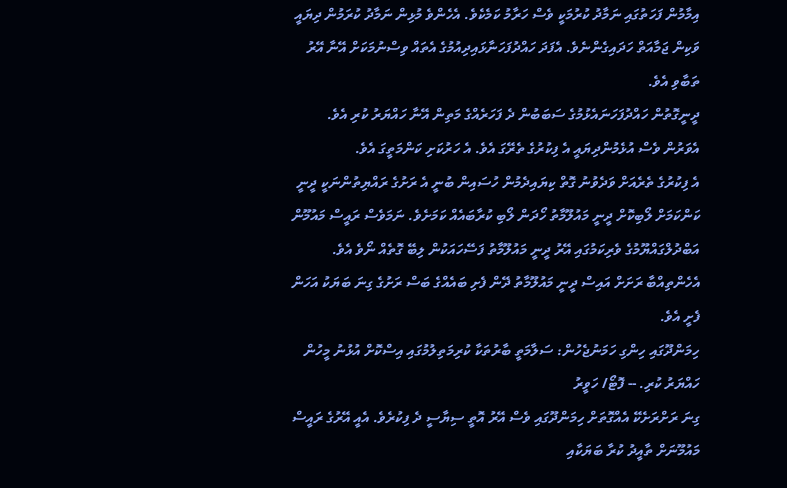އިމާމުން ފަހަތުގައި ނަމާދު ކުރުމަކީ ވެސް ހަރާމު ކަމެކެވެ. އެހެންވެ މުޅިން ނަމާދު ކުރަމުން ދިޔައީ ވަކިން ޖަމާއަތް ހަދައިގެންނެވެ. އެފަދަ ހައްދުފަހަނާޅައިދިއުމުގެ އެތައް ވިސްނުމަކަށް އޭނާ އޭރު ތަބާވި އެވެ.
ދީނީގޮތުން ހައްދުފަހަނައެޅުމުގެ ސަބަބުން ދެ ފަހަރެއްގެ މަތިން އޭނާ ހައްޔަރު ކުރި އެވެ. އެވަރުން ވެސް އުޅެމުންދިޔައީ އެ ފިކުރުގެ ތެރޭގަ އެވެ. އެ ހަރުކަށި ކަންމަތީގަ އެވެ.
އެ ފިކުރުގެ ތެރެއަށް ވަދެވުނު ގޮތް ކިޔައިދެމުން ހުސައިން ބުނީ އެ ރަށުގެ ރައްޔިތުންނަކީ ދީނީ ކަންކަމަށް ލޯބިކޮށް ދީނީ މައުލޫމާތު ހޯދަން ލޯބި ކުރާބައެއް ކަމަށެވެ. ނަމަވެސް ރައީސް މައުމޫން އަބްދުލްގައްޔޫމުގެ ވެރިކަމުގައި އޭރު ދީނީ މައުލޫމާތު ފަސޭހައަކުން ލިބޭ ގޮތެއް ނޯވެ އެވެ. އެހެންތިއްބާ ރަށަށް އައިސް ދީނީ މައުލޫމާތު ދޭން ފެށި ބައެއްގެ ބަސް ރަށުގެ ގިނަ ބަޔަކު އަހަން ފެށީ އެވެ.
ހިމަންދޫގައި ހިންގި ހަމަނުޖެހުން: ސަލާމަތީ ބާރުތަކާ ކުރިމަތިލުމުގައި އިސްކޮށް އުޅުނު މީހުން ހައްޔަރު ކުރި. -- ފޮޓޯ/ ހަވީރު
ގިނަ ރަށްރަށެކޭ އެއްގޮތަށް ހިމަންދޫގައި ވެސް އޭރު އޮތީ ސިޔާސީ ދެ ފިކުރެވެ. އެއީ އޭރުގެ ރައީސް މައުމޫނަށް ތާއީދު ކުރާ ބަޔަކާއި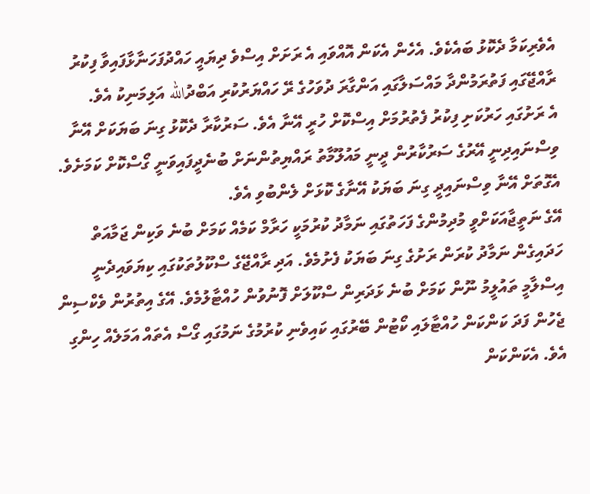އެވެރިކަމާ ދެކޮޅު ބައެކެވެ. އެހެން އެކަން އޮއްވައި އެ ރަށަށް އިސްވެ ދިޔައީ ހައްދުފަހަނާޅާފައިވާ ފިކުރު ރާއްޖޭގައި ފަތުރަމުންދާ މައްސަލާގައި އަންގާރަ ދުވަހުގެ ރޭ ހައްޔަރުކުރި އަބްދުالله އަލިމަނިކު އެވެ.
އެ ރަށުގައި ހަރުކަށި ފިކުރު ފެތުރުމަށް އިސްކޮށް ހުރީ އޭނާ އެވެ. ސަރުކާރާ ދެކޮޅު ގިނަ ބަޔަކަށް އޭނާ ވިސްނައިދިނީ އޭރުގެ ސަރުކާރުން ދީނީ މައުލޫމާތު ރައްޔިތުންނަށް ބުނެދީފައިވަނީ ގޯސްކޮށް ކަމަށެވެ. އެގޮތަށް އޭނާ ވިސްނައިދީ ގިނަ ބަޔަކު އޭނާގެ ކޮޅަށް ލެންބުވި އެވެ.
އޭގެ ނަތީޖާއަކަށްވީ މުދިމުންގެ ފަހަތުގައި ނަމާދު ކުރުމަކީ ހަރާމް ކަމެއް ކަމަށް ބުނެ ވަކިން ޖަމާއަތް ހަދައިގެން ނަމާދު ކުރަން ރަށުގެ ގިނަ ބަޔަކު ފެށުމެވެ. އަދި ރާއްޖޭގެ ސްކޫލުތަކުގައި ކިޔަވައިދެނީ އިސްލާމީ ތައުލީމު ނޫން ކަމަށް ބުނެ ޅަދަރިން ސްކޫލަށް ފޮނުވުން ހުއްޓާލުމެވެ. އޭގެ އިތުރުން ވެކްސިން ޖެހުން ފަދަ ކަންކަން ހުއްޓާލައި ކޯޓުން ބޭރުގައި ކައިވެނި ކުރުމުގެ ނަމުގައި ގޯސް އެތައް އަމަލެއް ހިންގި އެވެ. އެކަންކަން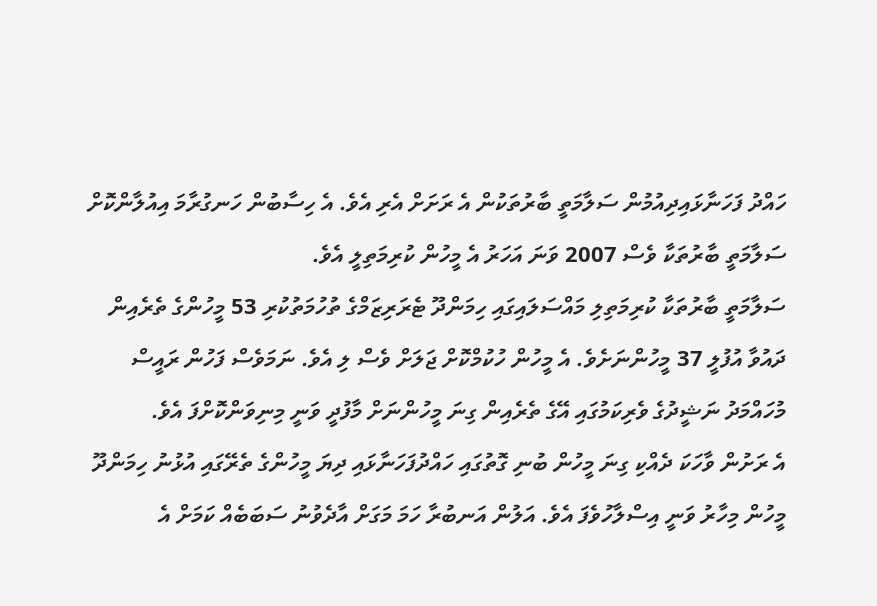ހައްދު ފަހަނާޅައިދިއުމުން ސަލާމަތީ ބާރުތަކުން އެ ރަށަށް އެރި އެވެ. އެ ހިސާބުން ހަނގުރާމަ އިއުލާންކޮށް ސަލާމަތީ ބާރުތަކާ ވެސް 2007 ވަނަ އަހަރު އެ މީހުން ކުރިމަތިލީ އެވެ.
ސަލާމަތީ ބާރުތަކާ ކުރިމަތިލި މައްސަލައިގައި ހިމަންދޫ ޓެރަރިޒަމްގެ ތުހުމަތުކުރި 53 މީހުންގެ ތެރެއިން ދައުވާ އުފުލީ 37 މީހުންނަށެވެ. އެ މީހުން ހުކުމްކޮށް ޖަލަށް ވެސް ލި އެވެ. ނަމަވެސް ފަހުން ރައީސް މުހައްމަދު ނަޝީދުގެ ވެރިކަމުގައި އޭގެ ތެރެއިން ގިނަ މީހުންނަށް މާފުދީ ވަނީ މިނިވަންކޮށްފަ އެވެ.
އެ ރަށުން ވާހަކަ ދެއްކި ގިނަ މީހުން ބުނި ގޮތުގައި ހައްދުފަހަނާޅައި ދިޔަ މީހުންގެ ތެރޭގައި އުޅުނު ހިމަންދޫ މީހުން މިހާރު ވަނީ އިސްލާހުވެފަ އެވެ. އަލުން އަނބުރާ ހަމަ މަގަށް އާދެވުނު ސަބަބެއް ކަމަށް އެ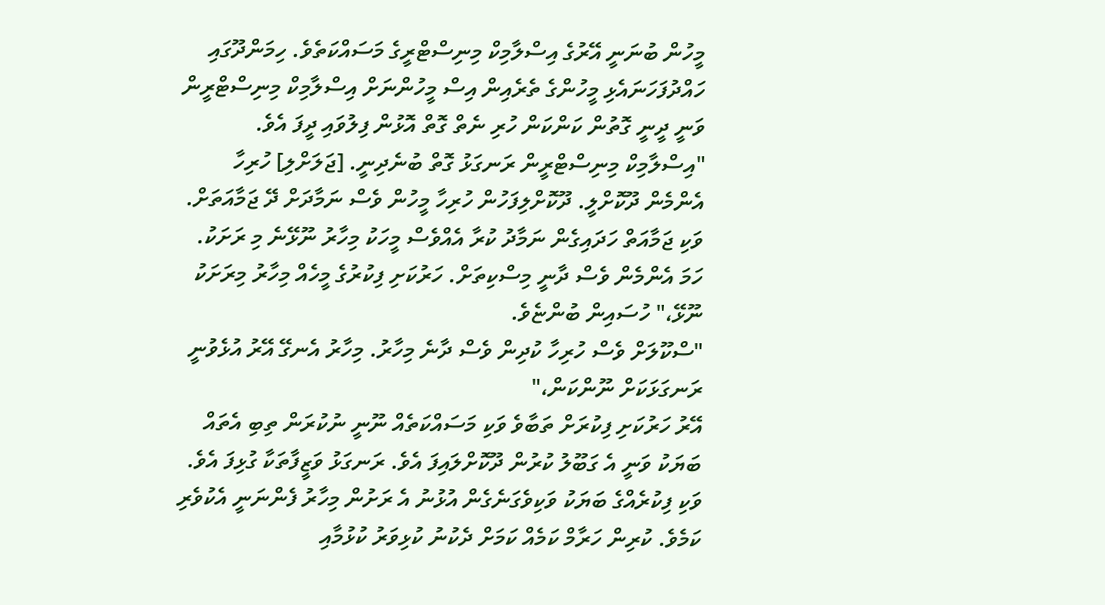މީހުން ބުނަނީ އޭރުގެ އިސްލާމިކް މިނިސްޓްރީގެ މަސައްކަތެވެ. ހިމަންދޫގައި ހައްދުފަހަނައެޅި މީހުންގެ ތެރެއިން އިސް މީހުންނަށް އިސްލާމިކް މިނިސްޓްރީން ވަނީ ދީނީ ގޮތުން ކަންކަން ހުރި ނެތް ގޮތް އޮޅުން ފިލުވައި ދީފަ އެވެ.
"އިސްލާމިކް މިނިސްޓްރީން ރަނގަޅު ގޮތް ބުނެދިނީ. [ޖަލަށްލި] ހުރިހާ އެންމެން ދޫކޮށްލީ. ދޫކޮށްލިފަހުން ހުރިހާ މީހުން ވެސް ނަމާދަށް ދޭ ޖަމާއަތަށް. ވަކި ޖަމާއަތް ހަދައިގެން ނަމާދު ކުރާ އެއްވެސް މީހަކު މިހާރު ނޫޅޭނެ މި ރަށަކު. ހަމަ އެންމެން ވެސް ދާނީ މިސްކިތަށް. ހަރުކަށި ފިކުރުގެ މީހެއް މިހާރު މިރަށަކު ނޫޅޭ،" ހުސައިން ބުންޏެވެ.
"ސްކޫލަށް ވެސް ހުރިހާ ކުދިން ވެސް ދާނެ މިހާރު. މިހާރު އެނގޭ އޭރު އުޅެވުނީ ރަނގަޅަކަށް ނޫންކަން،"
އޭރު ހަރުކަށި ފިކުރަށް ތަބާވެ ވަކި މަސައްކަތެއް ނޫނީ ނުކުރަން ތިބި އެތައް ބަޔަކު ވަނީ އެ ގަބޫލު ކުރުން ދޫކޮށްލައިފަ އެވެ. ރަނގަޅު ވަޒީފާތަކާ ގުޅިފަ އެވެ. ވަކި ފިކުރެއްގެ ބަޔަކު ވަކިވެގަނެގެން އުޅުނު އެ ރަށުން މިހާރު ފެންނަނީ އެކުވެރި ކަމެވެ. ކުރިން ހަރާމް ކަމެއް ކަމަށް ދެކުނު ކުޅިވަރު ކުޅުމާއި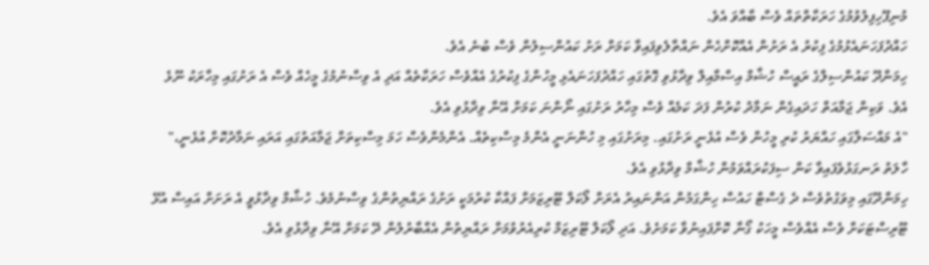މުނިފޫހިފިލުވުމުގެ ހަރަކާތްތައް ވެސް ބާއްވަ އެވެ.
ހައްދުފަހަނައެޅުމުގެ ފިކުރު އެ ރަށުން އެއްކޮށްހެން ނައްތާލެވިފައިވާ ކަމަށް ރަށު ކައުންސިލުން ވެސް ބުނެ އެވެ.
ހިމަންދޫ ކައުންސިލްގެ ރައީސް ހުޝާމް އިސްމާއިލް ވިދާޅުވި ގޮތުގައި ހައްދުފަހަނައެޅި މީހުންގެ ފިކުރުގެ އެއްވެސް ހަރަކާތެއް އަދި އެ ވިސްނުމުގެ މީހެއް ވެސް އެ ރަށުގައި މިހާރަކު ނޫޅެ އެވެ. ވަކިން ޖަމާއަތް ހަދައިގެން ނަމާދު ކުރުން ފަދަ ކަމެއް ވެސް މިހާރު ރަށުގައި ނޯންނަ ކަމަށް އޭނާ ވިދާޅުވި އެވެ.
"އެ މައްސަލާގައި ހައްޔަރު ކުރި މީހުން ވެސް އުޅެނީ ރަށުގައި. މިރަށުގައި މި ހުންނަނީ އެންމެ މިސްކިތެއް. އެންމެންވެސް ހަމަ މިސްކިތަށް ޖަމާއަތުގައި އަރައި ނަމާދުކޮށް އުޅެނީ،" ހާލަތު ރަނގަޅުވެފައިވާ ކަން ސިފަކުރައްވަމުން ހުޝާމް ވިދާޅުވި އެވެ.
ހިމަންދޫގައި މިވަގުތުވެސް ދެ ގެސްޓް ހައުސް ހިންގަމުން އަންނައިރު އެރަށް ލޯކަލް ޓޫރިޒަމަށް ފައްކާ ކުރުމަކީ ރަށުގެ ރައްޔިތުންގެ ވިސްނުމެވެ. ހުޝާމް ވިދާޅުވީ އެ ރަށަށް އައިސް އުޅޭ ޓޫރިސްޓަކަށް ވެސް އެއްވެސް މީހަކު ގޯނާ ކޮށްފައިނުވާ ކަމަށެވެ. އަދި ލޯކަލް ޓޫރިޒަމް ކުރިއެރުވުމަށް ރައްޔިތުން އެއްބާރުލުން ދޭ ކަމަށް އޭނާ ވިދާޅުވި އެވެ.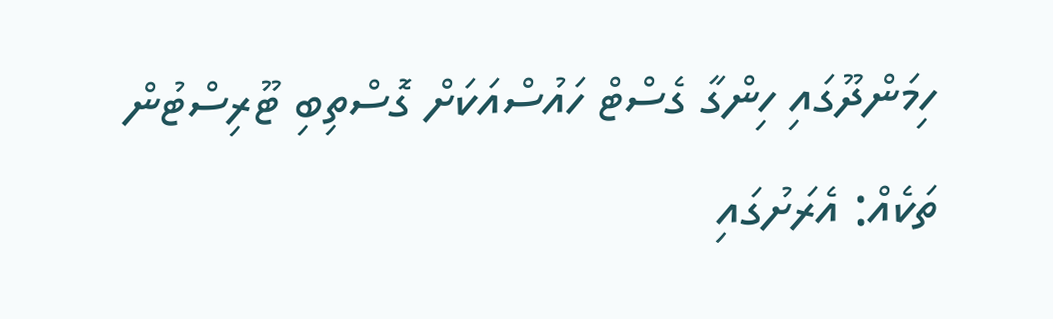ހިމަންދޫގައި ހިންގާ ގެސްޓް ހައުސްއަކަށް ގޮސްތިބި ޓޫރިސްޓުން ތަކެއް: އެރަށުގައި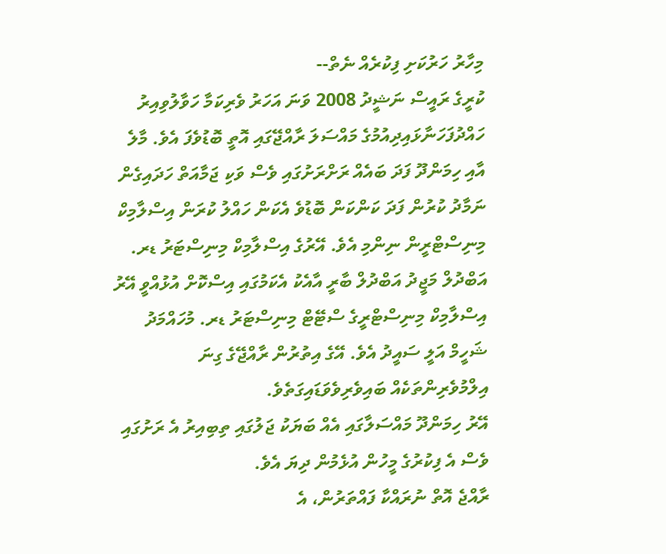މިހާރު ހަރުކަށި ފިކުރެއް ނެތް--
ކުރީގެ ރައީސް ނަޝީދު 2008 ވަނަ އަހަރު ވެރިކަމާ ހަވާލުވިއިރު ހައްދުފަހަނާޅައިދިއުމުގެ މައްސަލަ ރާއްޖޭގައި އޮތީ ބޮޑުވެފަ އެވެ. މާލެ އާއި ހިމަންދޫ ފަދަ ބައެއް ރަށްރަށުގައި ވެސް ވަކި ޖަމާއަތް ހަދައިގެން ނަމާދު ކުރުން ފަދަ ކަންކަން ބޮޑުވެ އެކަން ހައްލު ކުރަން އިސްލާމިކް މިނިސްޓްރީން ނިންމި އެވެ. އޭރުގެ އިސްލާމިކް މިނިސްޓަރު ޑރ. އަބްދުލް މަޖީދު އަބްދުލް ބާރީ އާއެކު އެކަމުގައި އިސްކޮށް އުޅުއްވީ އޭރު އިސްލާމިކް މިނިސްޓްރީގެ ސްޓޭޓް މިނިސްޓަރު ޑރ. މުހައްމަދު ޝަހީމް އަލީ ސައީދު އެވެ. އޭގެ އިތުރުން ރާއްޖޭގެ ގިނަ އިލްމުވެރިންތަކެއް ބައިވެރިވެވަޑައިގަތެވެ.
އޭރު ހިމަންދޫ މައްސަލާގައި އެއް ބަޔަކު ޖަލުގައި ތިބިއިރު އެ ރަށުގައި ވެސް އެ ފިކުރުގެ މީހުން އުޅެމުން ދިޔަ އެވެ.
ރާއްޖެ އޮތް ނުރައްކާ ފައްތަރުން، އެ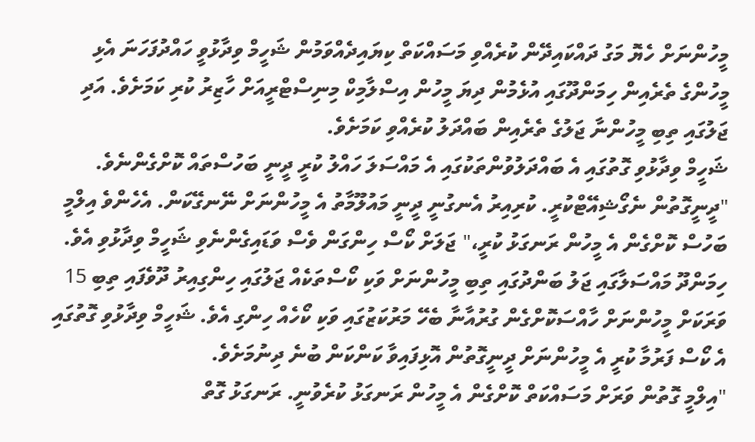މީހުންނަށް ހެޔޮ މަގު ދައްކައިދޭން ކުރެއްވި މަސައްކަތް ކިޔައިދެއްވަމުން ޝަހީމް ވިދާޅުވީ ހައްދުފަހަނަ އެޅި މީހުންގެ ތެރެއިން ހިމަންދޫގައި އުޅެމުން ދިޔަ މީހުން އިސްލާމިކް މިނިސްޓްރީއަށް ހާޒިރު ކުރި ކަމަށެވެ. އަދި ޖަލުގައި ތިބި މީހުންނާ ޖަލުގެ ތެރެއިން ބައްދަލު ކުރެއްވި ކަމަށެވެ.
ޝަހީމް ވިދާޅުވި ގޮތުގައި އެ ބައްދަލުވުންތަކުގައި އެ މައްސަލަ ހައްލު ކުރީ ދީނީ ބަހުސްތައް ކޮށްގެންނެވެ.
"ދީނީގޮތުން ނެގޯޝިއޭޓްކުރީ. ކުރިއިރު އެނގުނީ ދީނީ މައުލޫމާތު އެ މީހުންނަށް ނޭނގޭކަން. އެހެންވެ އިލްމީ ބަހުސް ކޮށްގެން އެ މީހުން ރަނގަޅު ކުރީ،" ޖަލަށް ކޯސް ހިންގަން ވެސް ވަޑައިގެންނެވި ޝަހީމް ވިދާޅުވި އެވެ.
ހިމަންދޫ މައްސަލާގައި ޖަލު ބަންދުގައި ތިބި މީހުންނަށް ވަކި ކޯސްތަކެއް ޖަލުގައި ހިންގިއިރު ދޫވެފައި ތިބި 15 ވަރަކަށް މީހުންނަށް ހާއްސަކޮށްގެން ގުރުއާނާ ބެހޭ މަރުކަޒުގައި ވަކި ކޯހެއް ހިންގި އެވެ. ޝަހީމް ވިދާޅުވި ގޮތުގައި އެ ކޯސް ފަރުމާ ކުރީ އެ މީހުންނަށް ދީނީގޮތުން އޮޅިފައިވާ ކަންކަން ބުނެ ދިނުމަށެވެ.
"އިލްމީ ގޮތުން ވަރަށް މަސައްކަތް ކޮށްގެން އެ މީހުން ރަނގަޅު ކުރެވުނީ. ރަނގަޅު ގޮތް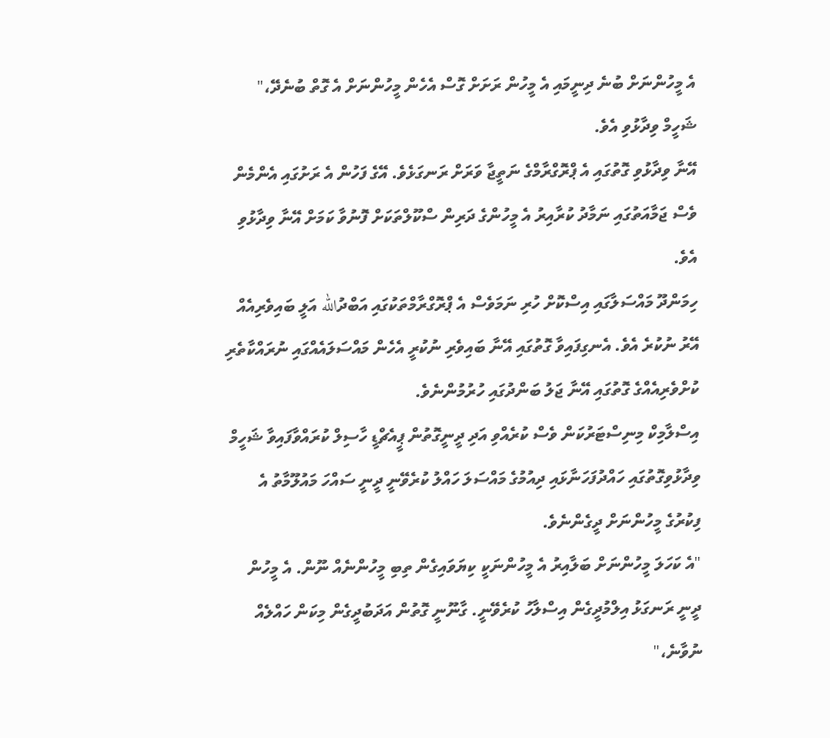އެ މީހުންނަށް ބުނެ ދިނީމައި އެ މީހުން ރަށަށް ގޮސް އެހެން މީހުންނަށް އެ ގޮތް ބުނެދޭ،" ޝަހީމް ވިދާޅުވި އެވެ.
އޭނާ ވިދާޅުވި ގޮތުގައި އެ ޕްރޮގްރާމްގެ ނަތީޖާ ވަރަށް ރަނގަޅެވެ. އޭގެ ފަހުން އެ ރަށުގައި އެންމެން ވެސް ޖަމާއަތުގައި ނަމާދު ކުރާއިރު އެ މީހުންގެ ދަރިން ސްކޫލްތަކަށް ފޮނުވާ ކަމަށް އޭނާ ވިދާޅުވި އެވެ.
ހިމަންދޫ މައްސަލާގައި އިސްކޮށް ހުރި ނަމަވެސް އެ ޕްރޮގްރާމްތަކުގައި އަބްދުالله އަލީ ބައިވެރިއެއް އޭރު ނުކުރެ އެވެ. އެނގިފައިވާ ގޮތުގައި އޭނާ ބައިވެރި ނުކުރީ އެހެން މައްސަލައެއްގައި ނުރައްކާތެރި ކުށްވެރިއެއްގެ ގޮތުގައި އޭނާ ޖަލު ބަންދުގައި ހުރުމުންނެވެ.
އިސްލާމިކް މިނިސްޓަރުކަން ވެސް ކުރެއްވި އަދި ދީނީގޮތުން ޕީއެޗްޑީ ހާސިލް ކުރައްވާފައިވާ ޝަހީމް ވިދާޅުވިގޮތުގައި ހައްދުފަހަނާޅައި ދިއުމުގެ މައްސަލަ ހައްލު ކުރެވޭނީ ދީނީ ސައްހަ މައުލޫމާތު އެ ފިކުރުގެ މީހުންނަށް ދީގެންނެވެ.
"އެ ކަހަލަ މީހުންނަށް ބަލާއިރު އެ މީހުންނަކީ ކިޔަވައިގެން ތިބި މީހުންނެއް ނޫން. އެ މީހުން ދީނީ ރަނގަޅު އިލްމުދީގެން އިސްލާހު ކުރެވޭނީ. ގާނޫނީ ގޮތުން އަދަބުދީގެން މިކަން ހައްލެއް ނުވާނެ،"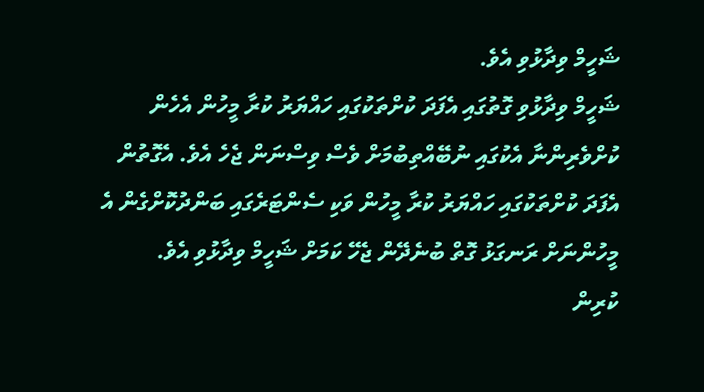ޝަހީމް ވިދާޅުވި އެވެ.
ޝަހީމް ވިދާޅުވި ގޮތުގައި އެފަދަ ކުށްތަކުގައި ހައްޔަރު ކުރާ މީހުން އެހެން ކުށްވެރިންނާ އެކުގައި ނުބޭއްތިބުމަށް ވެސް ވިސްނަން ޖެހެ އެވެ. އެގޮތުން އެފަދަ ކުށްތަކުގައި ހައްޔަރު ކުރާ މީހުން ވަކި ސެންޓަރެގައި ބަންދުކޮށްގެން އެ މީހުންނަށް ރަނގަޅު ގޮތް ބުނެދޭން ޖެހޭ ކަމަށް ޝަހީމް ވިދާޅުވި އެވެ.
ކުރިން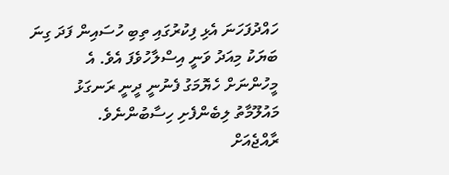ހައްދުފަހަނަ އެޅި ފިކުރުގައި ތިބި ހުސައިން ފަދަ ގިނަ ބަޔަކު މިއަދު ވަނީ އިސްލާހުވެފަ އެވެ. އެ މީހުންނަށް ހެޔޮމަގު ފެނުނީ ދީނީ ރަނގަޅު މައުލޫމާތު ލިބެންފެށި ހިސާބުންނެވެ.
ރާއްޖެއަށް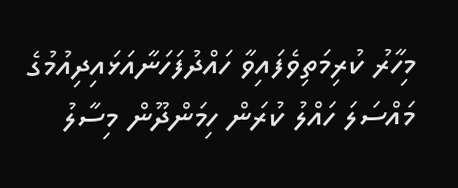މިހާރު ކުރިމަތިވެފައިވާ ހައްދުފަހަނާއަޅައިދިއުމުގެ މައްސަލަ ހައްލު ކުރަން ހިމަންދޫން މިސާލު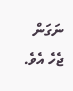ނަގަން ޖެހެ އެވެ.